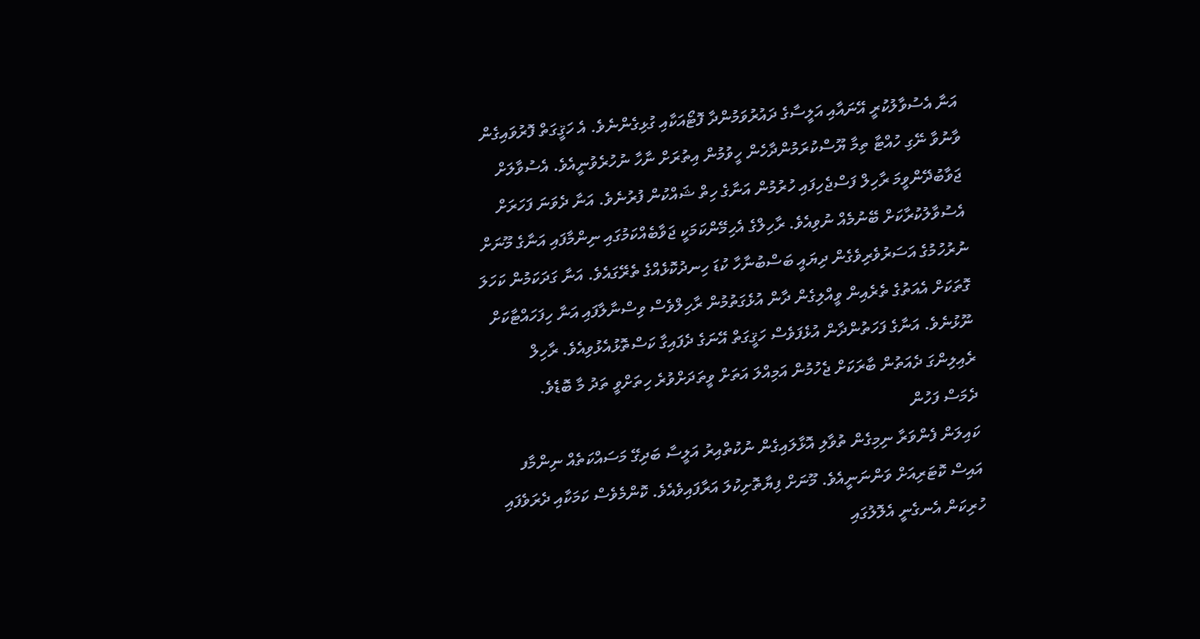އަނާ އެސުވާލުކުރީ އޭނައާއި އަލީސާގެ ދައުރުވަމުންދާ ފޮޓޯއަކާއި ގުޅިގެންނެވެ. އެ ހަޤީގަތް ފޮރުވައިގެން ވާނުވާ ނޭގި ހުއްޓާ ތިމާ ޔޫސްކުރަމުންދާހެން ހީވުމުން އިތުރަށް ނާހާ ނުހުރެވުނީއެވެ. އެސުވާލަށް ޖަވާބުދޭންވީމަ ރާހިލް ފަސްޖެހިފައި ހުރުމުން އަނާގެ ހިތް ޝައްކުން ފުރުނެވެ. އަނާ ދެވަނަ ފަހަރަށް އެސުވާލުކުރާކަށް ބޭނުމެއް ނުވިއެވެ. ރާހިލްގެ އެހިމޭންކަމަކީ ޖަވާބެއްކަމުގައި ނިންމާފައި އަނާގެ މޫނަށް ނުރުހުމުގެ އަސަރުވެރިވެގެން ދިޔައީ ބަސްބުނާހާ ކުޑަ ހިނދުކޮޅެއްގެ ތެރޭގައެވެ. އަނާ ގަދަކަމުން ކަހަލަ ގޮތަކަށް އެއަތުގެ ތެރެއިން ވީއްލިގެން ދާން އުޅެގަތުމުން ރާހިލްވެސް ވިސްނާލާފައި އަނާ ހިފަހައްޓާކަށް ނޫޅުނެވެ. އަނާގެ ފަހަތުންދާން އުޅެފަވެސް ހަޤީގަތް އޭނަގެ ދެފައިގާ ކަސްތޮޅުއެޅުވިއެވެ. ރާހިލް ރެއިލިންގަ ދެއަތުން ބާރަކަށް ޖެހުމުން އަމިއްލަ އަތަށް ވީތަދަށްވުރެ ހިތަށްވީ ތަދު މާ ބޮޑެވެ.
ދެމަސް ފަހުން
ކައިލަން ފެންވަރާ ނިމިގެން ތުވާލި އޮޅާލައިގެން ނުކުތްއިރު އަލީސާ ބަދިގޭ މަސައްކަތެއް ނިންމާފ އައިސް ކޮޓަރިއަށް ވަންނަނީއެވެ. މޫނަށް ފިޔާތޮށިކުލަ އަރާފައިވެއެވެ. ކޮންމެވެސް ކަމަކާއި ދެރަވެފައި ހުރިކަން އެނގެނީ އެލޮލުގައި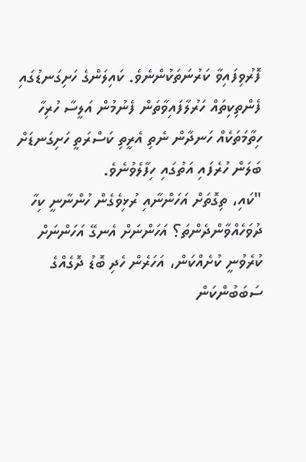ފޮރުވިފައިވާ ކަރުނަތަކުންނެވެ. ކައިލަންގެ ހަށިގަނޑުގައި ފެންތިކިތައް ހަރުލާފައިވާތަން ފެނުމުން އަލީސާ ހުރިހާ ހިތާމަތަކެއް ހަނދާން ނެތި އެރީތި ކަސްރަތީ ހަށިގަނޑަށް ބަލަން ހުރެފައި އަތުގައި ހިފާލެވުނެވެ.
"ކައި، ތިގޮތަށް އަހަންނާއި ރުޅިވެގެން ހުންނާނީ ކިހާ ދުވަހެއްވާންދެންތަ؟ އަހަންނަށް އެނގޭ އަހަންނަށް ކުރެވުނީ ކުށެއްކަން، އަހަރެން ހެދި ބޮޑު ދޮގެއްގެ ސަބަބުންކަން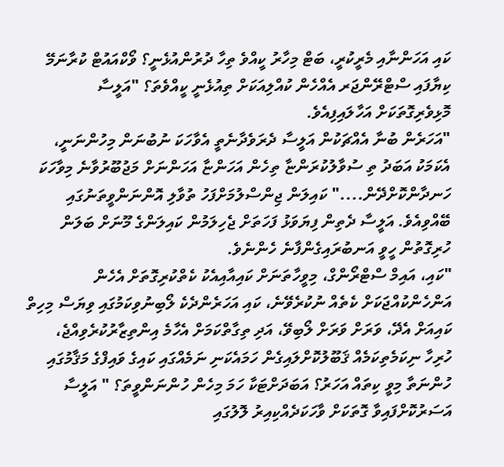ކައި އަހަންނާއި މެރީކުރީ، ބަޓް މިހާރު ކީއްވެ ތިހާ ދުރުންއުޅެނީ؟ ވޯކްއައުޓް ކުރާނަމޭ ކިޔާފައި ސްޓްރޭންޖަރ އެއްހެން ކުއްލިއަކަށް ތިއުޅެނީ ކީއްވެތަ؟ "އަލީސާ މޮޅިވެރިގޮތަކަށް އަހާލައިފިއެވެ.
"އަހަރެން ބުނާ އެއްޗަކުން އަލީސާ ދެރަވެދާނެތީ އެވާހަކަ ނުބުނަން މިހުންނަނީ، އެކަމަކު އަބަދު ތި ސުވާލުކުރަންޏާ ތިހެން އަހަންޏާ އަހަންނަށް މަޖުބޫރުވާނެ މިވާހަކަ ހަނދާންކޮށްދޭން...." ކައިލަން ޖިންސްލުމަށްފަހު ތުވާލި އޮންނަންވީތަނުގައި ބޭއްވިއެވެ. އަލީސާ ދެތިން ފިޔަވަޅު ފަހަތަށް ޖެހިލަމުން ކައިލަންގެ މޫނަށް ބަލަން ހުރިގޮތުން ހީވީ އަނބުރައިގެންފާނެ ހެންނެވެ.
"ކައި، އައިމް ސްޓްރޯންގް، މިވީހާތަނަށް ކައިއާއިއެކު ކެތްކުރިގޮތަށް އެހެން އަންހެންކުއްޖަކަށް ކެތެއް ނުކުރެވޭނެ، ކައި އަހަރެންދެކެ ލޯބިނުވިކަމުގައި ވިޔަސް މިހިތް ކައިއަށް އެދޭ، ވަރަށް ވަރަށް ލޯބިވޭ، އަދި ތިގާތްކަމަށް އެހާމެ އިންތިޒާރުކުރެވިއްޖެ، ހުރިހާ ނިކަމެތިކަމެއް ޤަބޫލުކޮށްލައިގެން ހަމައެކަނި ނަމެއްގައި ކައިގެ ވައިފްގެ މަޤާމުގައި ހުންނަތާ މިވީ ކިތައް އަހަރު؟ އަބަދަށްޓަކާ ހަމަ މިހެން ހުންނަންވީތަ؟ " އަލީސާ އަސަރުކޮށްފައިވާ ގޮތަކަށް ވާހަކަދެއްކިއިރު ލޮލުގައި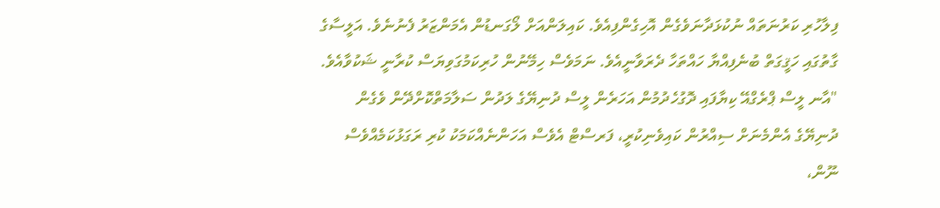ފިލާހުރި ކަރުނަތައް ނުކުޅަދާނަވެގެން އޮހިގެންފިއެވެ. ކައިލަންއަށް ލޯގަނޑުން އެމަންޒަރު ފެނުނެވެ. އަލީސާގެ ގާތުގައި ހަޤީގަތް ބުނެފިއްޔާ ހައްތަހާ ދެރަވާނީއެވެ. ނަމަވެސް ހިމޭނުން ހުރިކަމުގަވިޔަސް ކުރާނީ ޝަކުވާއެވެ.
"އާނ ލީސް ޕްރެގްއޭ ކިޔާފައި ދޮގުހެދުމުން އަހަރެން ލީސް ދުނިޔޭގެ ލަދުން ސަލާމަތްކޮށްދޭން ވެގެން ދުނިޔޭގެ އެންމެނަށް ސިއްރުން ކައިވެނިކުރީ، ފަރސްޓް އެވެސް އަހަންނެއްކަމަކު ކުރި ރަގަޅުކަމެއްވެސް ނޫން،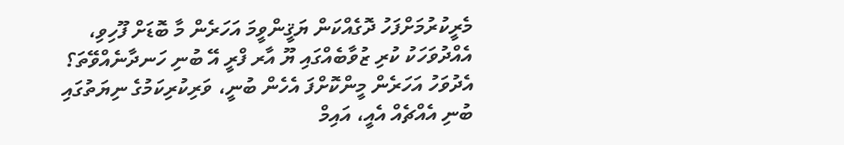މެރީކުރުމަށްފަހު ދޮގެއްކަން ޔަޤީންވީމަ އަހަރެން މާ ބޮޑަށް ފޫހިވި، އެއްދުވަހަކު ކުރި ޒުވާބެއްގައި ޔޫ އާރ ފްރީ އޭ ބުނި ހަނދާނެއްވޭތަ؟ އެދުވަހު އަހަރެން މީންކޮށްފަ އެހެން ބުނީ، ވަރިކުރިކަމުގެ ނިޔަތުގައި ބުނި އެއްޗެއް އެއީ، އައިމް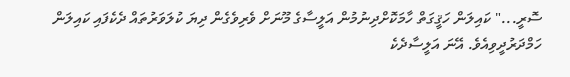ސޮރީ..." ކައިލަން ހަޤީގަތް ހާމަކޮށްދިނުމުން އަލީސާގެ މޫނަށް ވެރިވެގެން ދިޔަ ކުލަވަރުތައް ދެކެފައި ކައިލަން ހަމްދަރުދީވިއެވެ. އޭނަ އަލީސާދެކެ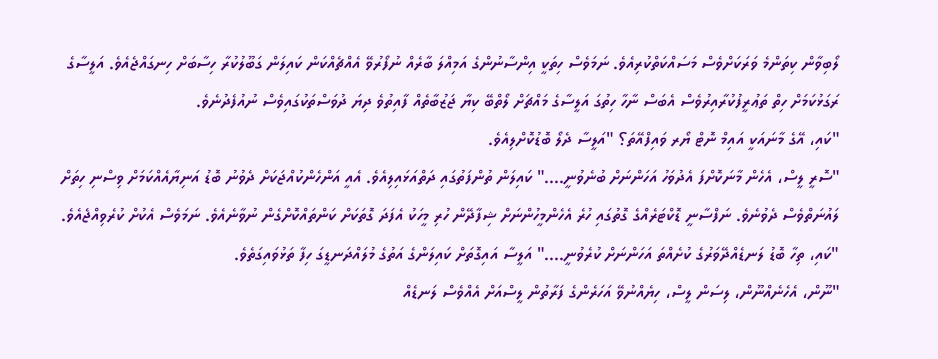ލޯބިވާން ކިތަންމެ ވަރަކަށްވެސް މަސައްކަތްކުރިއެވެ. ނަމަވެސް ހިތަކީ އިންސާނުންގެ އަމިއްލަ ބާރެއް ނުފޯރުވޭ އެއްޗެއްކަން ކައިލަން ގަބޫލުކުރާ ހިސާބަށް ހިނގައްޖެއެވެ. އަލީސާގެ ރަގަޅުކަމަށް ހިތް ތަޢުރީފުކުރާއިރުވެސް އެބަސް ނާހާ ހިތުގަ އަލީސާގެ މައްޗަށް ލޯތްބޭ ކިޔާ ޖަޒުބާތެއް ފާއިތުވެ ދިޔަ ދުވަސްތަކުގައިވެސް ނުއުފެދުނެވެ.
"ކައި، އޭގެ މާނައަކީ އައިމް ނޮޓް ޔޯރ ވައިފްއޭތަ؟ "އަލީސާ ދެލޯ ބޮޑުކޮށްލިއެވެ.
"ސޮރީ ލީސް، އެހެން މާނަކޮށްފަ އެދުވަހު އަހަންނަށް ބުނެވުނީ...." ކައިލަން ތުންފަތުގައި ދަތްއަޅައިލިއެވެ. އެއީ އަންހެންކުއްޖަކަށް ދެވުނު ބޮޑު އަނިޔާއެއްކަމަށް ވިސްނި ހިތަށް ލައުނަތްވެސް ދެވުނެވެ. ނަފްސާނީ ޑޮކްޓަރެއްގެ ގޮތުގައި ހުރެ އެހެންމީހުންނަށް ޝިފާދޭން ހުރި މީހަކު އެފަދަ ގޮތަކަށް ކަންތައްކޮށްގެން ނުވާނެއެވެ. ނަމަވެސް އެކުށް ކުރެވިއްޖެއެވެ.
"ކައި، ތިހާ ބޮޑު ލަނޑެއްދޭވަރުގެ ކުށެއްތަ އަހަންނަށް ކުރެވުނީ...." އަލީސާ އައިގޮތަށް ކައިލަންގެ އަތުގެ މުލައްދަނޑީގަ ހިފާ ތަޅުވައިގަތެވެ.
"ނޫން، އެހެނެއްނޫން، ލިސަން ލީސް، ހިޔެއްނުވޭ އަހަރެންގެ ފަރާތުން ލީސްއަށް އެއްވެސް ލަނޑެއް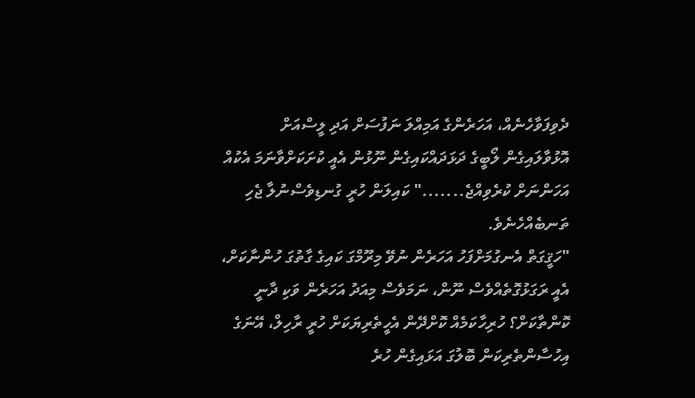ދެވިފަވާހެނެއް، އަހަރެންގެ އަމިއްލަ ނަފުސަށް އަދި ލީސްއަށް އޮޅުވާލައިގެން ލޯބީގެ ދަޅަދައްކައިގެން ނޫޅުން އެއީ ކުށަކަށްވާނަމަ އެކުއް އަހަންނަށް ކުރެވިއްޖެ......." ކައިލަން ހުރީ ގުނޑިވެސްނުލާ ޖެހި ތަނބެއްހެނެވެ.
"ހަޤީގަތް އެނގުމަށްފަހު އަހަރެން ނުވޭ މިރޫމްގަ ކައިގެ ގާތުގަ ހުންނާކަށް، އެއީ ރަގަޅުގޮތެއްވެސް ނޫން، ނަމަވެސް މިއަދު އަހަރެން ވަކި ދާނީ ކޮންތާކަށް؟ ހުރިހާކަމެއް ކޮށްދޭން އެހީތެރިޔަކަށް ހުރީ ރާހިލް، އޭނަގެ އިހުސާންތެރިކަން ބޮލުގަ އަޅައިގެން ހުރެ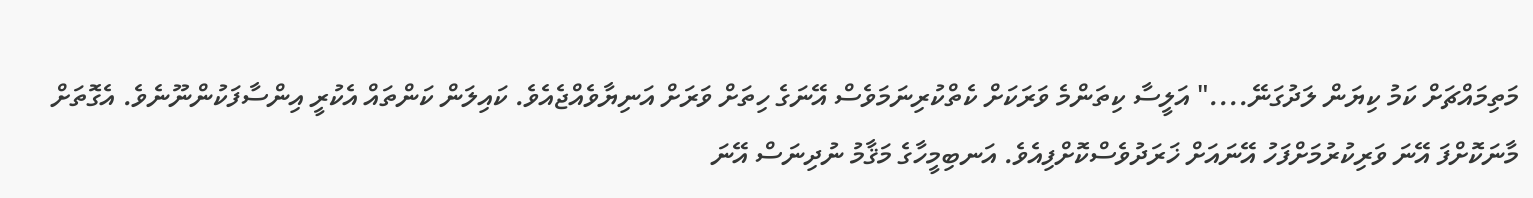މަތިމައްޗަށް ކަމު ކިޔަން ލަދުގަނޭ...." އަލީސާ ކިތަންމެ ވަރަކަށް ކެތްކުރިނަމަވެސް އޭނަގެ ހިތަށް ވަރަށް އަނިޔާވެއްޖެއެވެ. ކައިލަން ކަންތައް އެކުރީ އިންސާފަކުންނޫނެވެ. އެގޮތަށް މާނަކޮށްފަ އޭނަ ވަރިކުރުމަށްފަހު އޭނައަށް ޚަރަދުވެސްކޮށްފިއެވެ. އަނބިމީހާގެ މަޤާމު ނުދިނަސް އޭނަ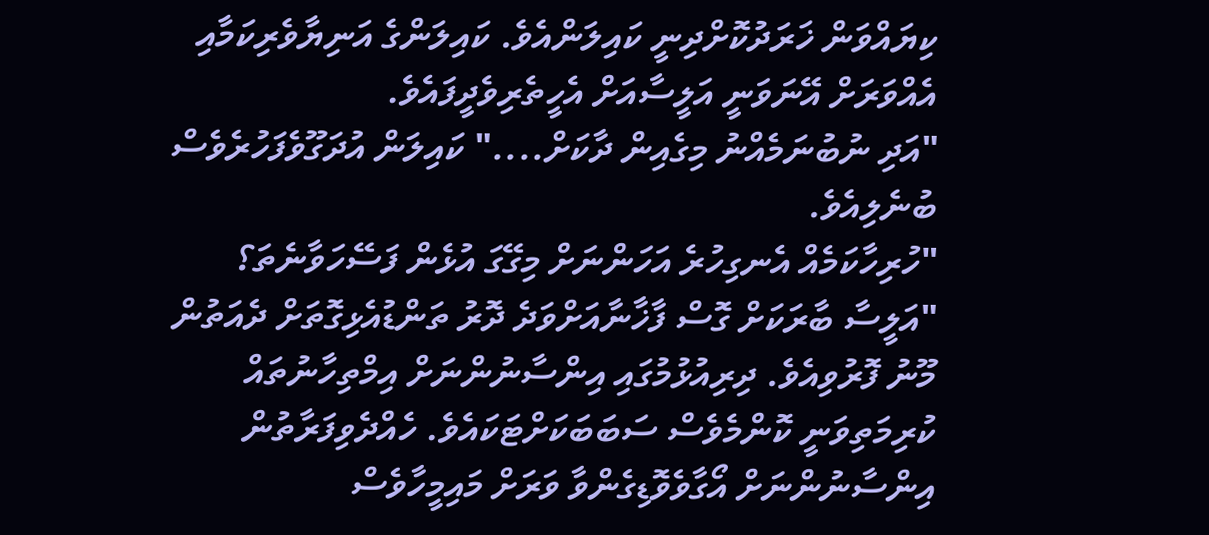ކިޔައްވަން ޚަރަދުކޮށްދިނީ ކައިލަންއެވެ. ކައިލަންގެ އަނިޔާވެރިކަމާއި އެއްވަރަށް އޭނަވަނީ އަލީސާއަށް އެހީތެރިވެދީފައެވެ.
"އަދި ނުބުނަމެއްނު މިގެއިން ދާކަށް...." ކައިލަން އުދަގޫވެފަހުރެވެސް ބުނެލިއެވެ.
"ހުރިހާކަމެއް އެނގިހުރެ އަހަންނަށް މިގޭގަ އުޅެން ފަސޭހަވާނެތަ؟ "އަލީސާ ބާރަކަށް ގޮސް ފާޚާނާއަށްވަދެ ދޮރު ތަންޑުއެޅިގޮތަށް ދެއަތުން މޫނު ފޮރުވިއެވެ. ދިރިއުޅުމުގައި އިންސާނުންނަށް އިމްތިހާނުތައް ކުރިމަތިވަނީ ކޮންމެވެސް ސަބަބަކަށްޓަކައެވެ. ހެއްދެވިފަރާތުން އިންސާނުންނަށް އޯގާވެވޮޑިގެންވާ ވަރަށް މައިމީހާވެސް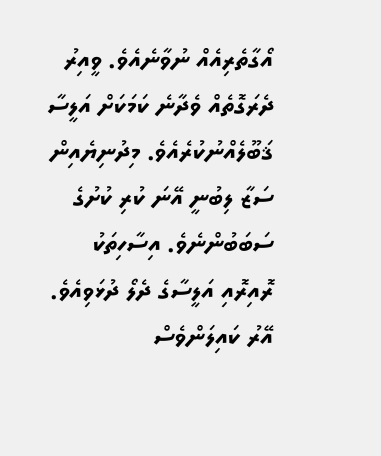އޯގާތެރިއެއް ނުވާނެއެވެ. ވީއިރު ދެރަގޮތެއް ވެދާނެ ކަމަކަށް އަލީސާ ޤަބޫލެއްނުކުރެއެވެ. މިދުނިޔެއިން ސަޒާ ލިބުނީ އޭނަ ކުރި ކުށުގެ ސަބަބުންނެވެ. އިސާހިތަކު ރޮއިރޮއި އަލީސާގެ ދެލޯ ދުޅަވިއެވެ. އޭރު ކައިލަންވެސް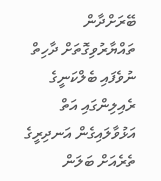ބޭރަށްދާން ތައްޔާރުވިގޮތަށް ދާހިތް ނުވެފައި ބެލްކަނީގެ ރެއިލިންގައި އަތް އަޅުވާލައިގެން އަނދިރީގެ ތެރެއަށް ބަލަން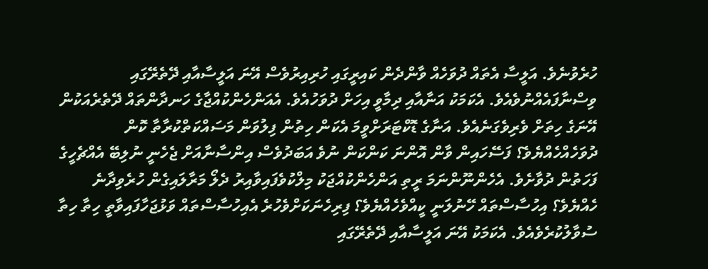ހުރެވުނެވެ. އަލީސާ އެތައް ދުވަހެއް ވާންދެން ކައިރީގައި ހުރިއިރުވެސް އޭނަ އަލީސާއާއި ދޭތެރޭގައި ވިސްނާފައެއްނުވެއެވެ. އެކަމަކު އަނާއާއި ދިމާވީ އިހަށް ދުވަހުއެވެ. އެއަންހެންކުއްޖާގެ ހަނދާންތައް ދޭތެރެއަކުން އޭނަގެ ހިތަށް ވެރިވެގަނެއެވެ. އަނާގެ ޑޮކްޓަރަށްވީމަ އެކަން ހިތުން ފިލުވަން މަސައްކަތްކުރާތާ ކޮން ދުވަހެއްހެއްޔެވެ؟ ފަސޭހައިން ވާން އޮންނަ ކަންކަން ނުވެ އަބަދުވެސް އިންސާނާއަށް ޖެހެނީ ނުލިބޭ އެއްޗެހީގެ ފަހަތުން ދުވާށެވެ. އެހެންނޫންނަމަ ރީތި އަންހެންކުއްޖަކު މިލްކުވެފައިވާއިރު ދެލޯ މަރާލައިގެން ހުރެވިދާނެ ހެއްޔެވެ؟ އިހުސާސްތައް ހޭނުލަނީ ކީއްވެހެއްޔެވެ؟ ފިރިހެނަކަށްވެހުރެ އެއިހުސާސްތައް ވަޅުޖަހާފައިވާތީ ހިތާ ހިތާ ސުވާލުކުރެވެއެވެ. އެކަމަކު އޭނަ އަލީސާއާއި ދޭތެރޭގައި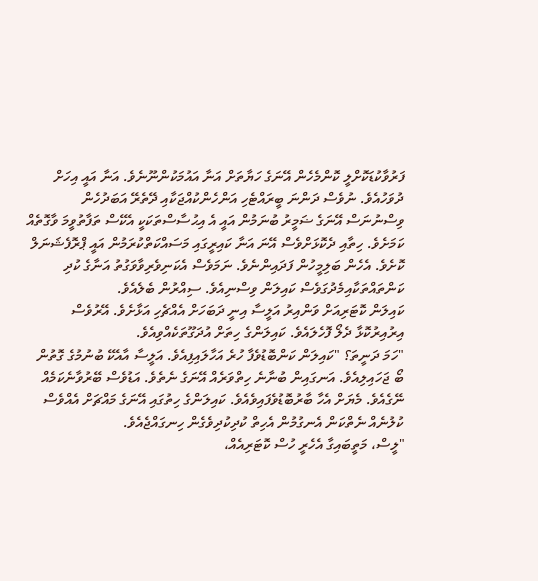ފަރުވާކުޑަކޮށްލީ ކޮންމެހެން އޭނަގެ ހަޔާތަށް އަނާ އައުމަކުންނޫނެވެ. އަނާ އައީ އިހަށް ދުވަހުއެވެ. ނުވެސް ދަންނަ ބީރައްޓެހި އަންހެންކުއްޖަކާއި ދޭތެރޭ އަބަދުހެން ވިސްނުނަސް އޭނަގެ ޟަމީރު ބުނަމުން އައީ އެ އިޙުސާސްތަކަކީ އެކޭސް ތަފާތުވީމަ ވާގޮތެއް ކަމަށެވެ. ހިތާއި ދެކޮޅަށްވެސް އޭނަ އަނާ ކައިރީގައި މަސައްކަތްކުރަމުން އައީ ޕްރޮފެޝަނަލް ކޮށެވެ. އެހެން ބަލިމީހުން ފަދައިންނެވެ. ނަމަވެސް އެކަނިވެރިވާވަގުތު އަނާގެ ކުދި ކަންތައްތަކާއިމެދުގަވެސް ކައިލަން ވިސްނިއެވެ. ސިއްރުން ބެލެއެވެ.
ކައިލަން ކޮޓަރިއަށް ވަންއިރު އަލީސާ އިނީ ދަބަހަށް އެއްޗެހި އަޅާށެވެ. އޭރުވެސް އިރުއިރުކޮޅާ ދެލޯ ފޮހެލައެވެ. ކައިލަންގެ ހިތަށް އުދަގޫތަކެއްވިއެވެ.
"ހަމަ ދަނީތަ؟ "ކައިލަން ކަންބޮޑުވެފާ ހުރެ އަހާލައިފިއެވެ. އަލީސާ އާއެކޭ ބުނުމުގެ ގޮތުން ބޯ ޖަހައިލިއެވެ. އަނގައިން ބުނާނެ ހިތްވަރެއް އޭނަގެ ނެތެވެ. އަޑުވެސް ބޭރުވާނެކަމެއް ނޭގެއެވެ. މެޔަށް އެހާ ބާރުބޮޑުވެފައިވެއެވެ. ކައިލަންގެ ހިތުގައި އޭނަގެ މައްޗަށް އެއްވެސް ކުލުނެއް ނެތްކަން އެނގުމުން އެހިތް ކުދިކުދިވެގެން ހިނގައްޖެއެވެ.
"ލީސް، މަތީބައިގާ އެހެރީ ހުސް ކޮޓަރިއެއް،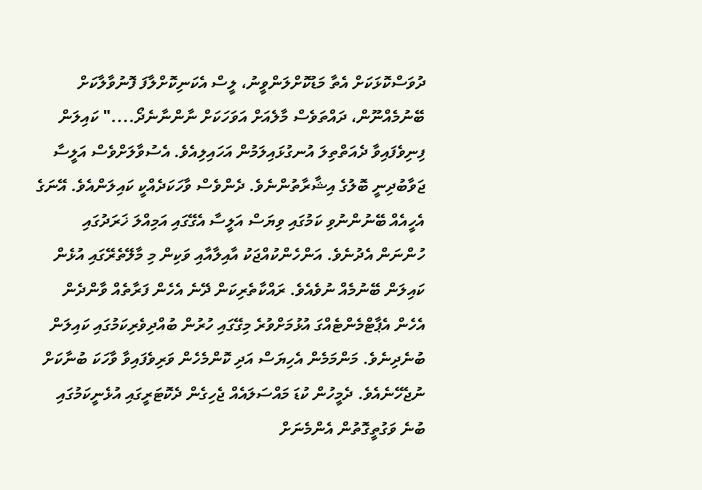ދުވަސްކޮޅަކަށް އެތާ މަޑުކޮށްލަންވީނު، ލީސް އެކަނިކޮށްލާފަ ފޮނުވާލާކަށް ބޭނުމެއްނޫން، ދައްތަވެސް މާލެއަށް އަވަހަކަށް ނާންނާނެދޯ...." ކައިލަން ފިނިވެފައިވާ ދެއަތްތިލަ އުނގުޅައިލަމުން އަހައިލިއެވެ. އެސުވާލަށްވެސް އަލީސާ ޖަވާބުދިނީ ބޮލުގެ އިޝާރާތުންނެވެ. ދެންވެސް ވާހަކަދެއްކީ ކައިލަންއެވެ. އޭނަގެ އެހީއެއް ބޭނުންނުވި ކަމުގައި ވިޔަސް އަލީސާ އެގޭގައި އަމިއްލަ ޚަރަދުގައި ހުންނަން އެދުނެވެ. އަންހެންކުއްޖަކު އާއިލާއާއި ވަކިން މި މާލޭތެރޭގައި އުޅެން ކައިލަން ބޭނުމެއް ނުވެއެވެ. ރައްކާތެރިކަން ދޭނެ އެހެން ފަރާތެއް ވާންދެން އެހެން އެޕާޓްމެންޓެއްގަ އުޅުމަށްވުރެ މިގޭގައި ހުރުން ބުއްދިވެރިކަމުގައި ކައިލަން ބުނެދިނެވެ. މަންމަމެން އެހިޔަސް އަދި ކޮންމެހެން ވަރިވެފައިވާ ވާހަކަ ބުނާކަށް ނުޖެހޭނެއެވެ. ދެމީހުން ކުޑަ މައްސަލައެއް ޖެހިގެން ދެކޮޓަރީގައި އުޅެނީކަމުގައި ބުނެ ވަގުތީގޮތުން އެންމެނަށް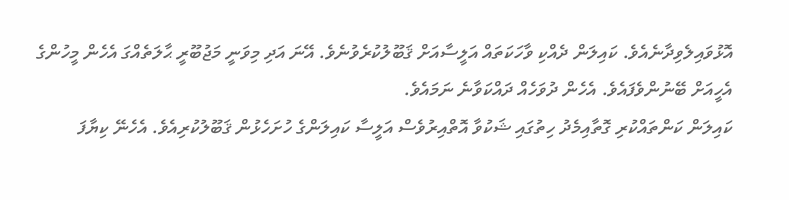އޮޅުވައިލެވިދާނެއެވެ. ކައިލަން ދެއްކި ވާހަކަތައް އަލީސާއަށް ޤަބޫލުކުރެވުނެވެ. އޭނަ އަދި މިވަނީ މަޖުބޫރީ ޙާލަތެއްގަ އެހެން މީހުންގެ އެހީއަށް ބޭނުންވެފައެވެ. އެހެން ދުވަހެއް ދައްކަވާނެ ނަމައެވެ.
ކައިލަން ކަންތައްކުރި ގޮތާއިމެދު ހިތުގައި ޝަކުވާ އޮތްއިރުވެސް އަލީސާ ކައިލަންގެ ހުށަހެޅުން ޤަބޫލުކުރިއެވެ. އެހެނޭ ކިޔާފަ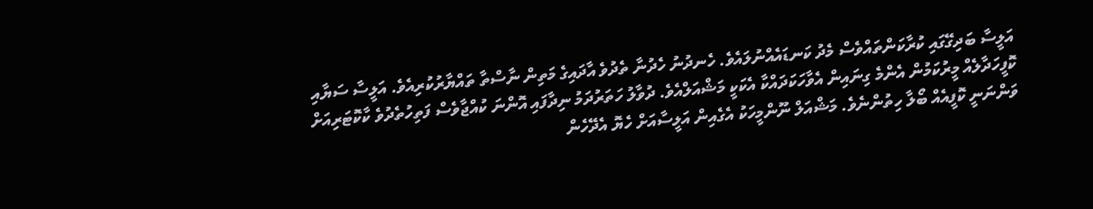އަލީސާ ބަދިގޭގައި ކުރާކަންތައްވެސް މެދު ކަނޑައެއްނުލައެވެ. ހެނދުނު ހެދުނާ ތެދުވެ އާދައިގެ މަތިން ނާސްތާ ތައްޔާރުކުރިއެވެ. އަލީސާ ސަޔާއި ކޮފީހަދާލެއް މީރުކަމުން އެންމެ ގިނައިން އެވާހަކަދައްކާ އެކަކީ މަޝްއަލްއެވެ. ދުވާލު ހަތަރުދަމު ނިދާފައި އޮންނަ ކުއްޖާވެސް ފަތިހުތެދުވެ ކާކޮޓަރިއަށް ވަންނަނީ ކޮފީއެއް ބޯލާ ހިތުންނެވެ. މަޝްއަލް ނޫންމީހަކު އެގެއިން އަލީސާއަށް ހެޔޮ އެދޭހެން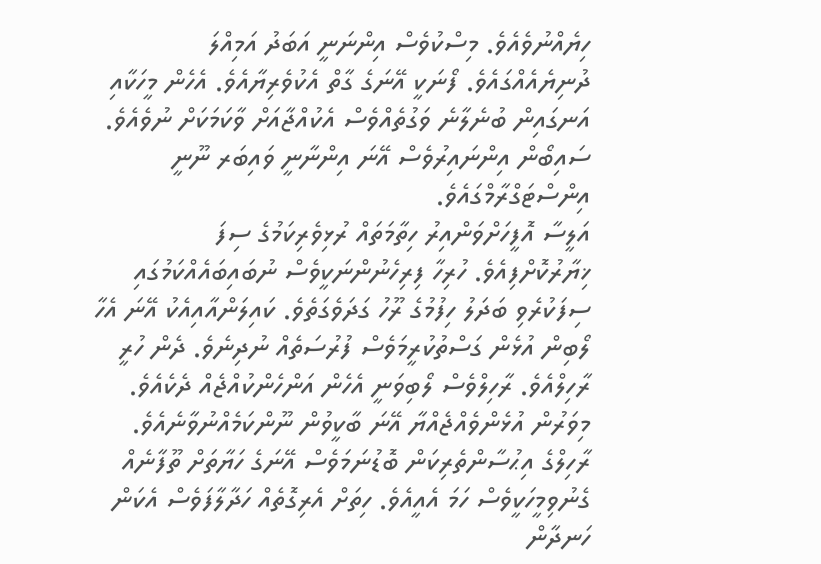ހިޔެއްނުވެއެވެ. މިސްކުވެސް އިންނަނީ އަބަދު އަމިއްލަ ދުނިޔެއެއްގައެވެ. ފޯނަކީ އޭނަގެ ގާތް އެކުވެރިޔާއެވެ. އެހެން މީހަކާއި އަނގައިން ބުނެލާނެ ވަގުތެއްވެސް އެކުއްޖާއަށް ވާކަމަކަށް ނުވެއެވެ. ސައިބޯން އިންނައިރުވެސް އޭނަ އިންނާނީ ވައިބަރ ނޫނީ އިންސްޓަގްރާމްގައެވެ.
އަލީސާ އޮފީހަށްވަންއިރު ހިތާމަތައް ރުޅިވެރިކަމުގެ ސިފަ ޚިޔާރުކޮށްފިއެވެ. ހުރިހާ ފިރިހެނުންނަކީވެސް ނުބައިބައެއްކަމުގައި ސިފަކުރެވި ބަދަލު ހިފުމުގެ ރޫހު ގަދަވެގަތެވެ. ކައިލަންއާއިއެކު އޭނަ އެހާ ލޯބިން އުޅެން ގަސްތުކުރީމަވެސް ފުރުސަތެއް ނުދިނެވެ. ދެން ހުރީ ރާހިލްއެވެ. ރާހިލްވެސް ލޯބިވަނީ އެހެން އަންހެންކުއްޖެއް ދެކެއެވެ. މިވަރުން އުޅެންވެއްޖެއްޔާ އޭނަ ބާކީވުން ނޫންކަމެއްނުވާނެއެވެ. ރާހިލްގެ އިޙުސާންތެރިކަން ބޮޑުނަމަވެސް އޭނަގެ ހަޔާތަށް ތޫފާނެއް ގެނުވިމީހަކީވެސް ހަމަ އެއީއެވެ. ހިތަށް އެރިގޮތެއް ހަދާލާފަވެސް އެކަން ހަނދާން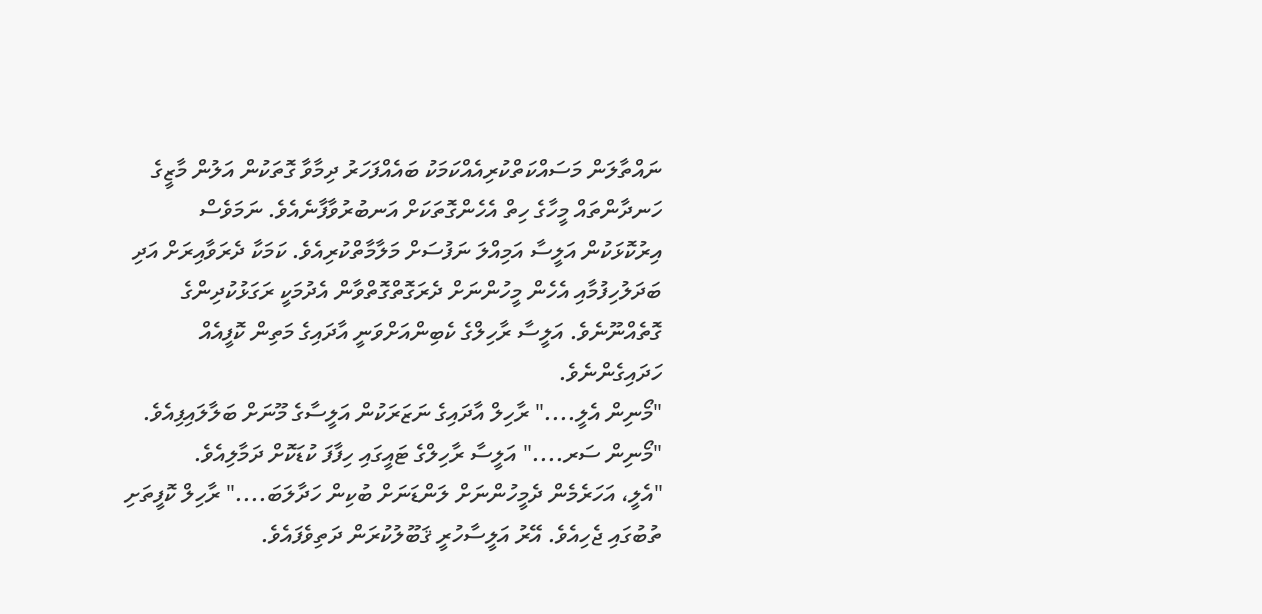ނައްތާލަން މަސައްކަތްކުރިއެއްކަމަކު ބައެއްފަހަރު ދިމާވާ ގޮތަކުން އަލުން މާޒީގެ ހަނދާންތައް މީހާގެ ހިތް އެހެންގޮތަކަށް އަނބުރުވާފާނެއެވެ. ނަމަވެސް އިރުކޮޅަކުން އަލީސާ އަމިއްލަ ނަފުސަށް މަލާމާތްކުރިއެވެ. ކަމަކާ ދެރަވާއިރަށް އަދި ބަދަލުހިފުމާއި އެހެން މީހުންނަށް ދެރަގޮތްގޮތްވާން އެދުމަކީ ރަގަޅުކުދިންގެ ގޮތެއްނޫނެވެ. އަލީސާ ރާހިލްގެ ކެބިންއަށްވަނީ އާދައިގެ މަތިން ކޮފީއެއް ހަދައިގެންނެވެ.
"މޯނިން އެލީ...." ރާހިލް އާދައިގެ ނަޒަރަކުން އަލީސާގެ މޫނަށް ބަލާލައިފިއެވެ.
"މޯނިން ސަރ...." އަލީސާ ރާހިލްގެ ޓައީގައި ހިފާފަ ކުޑަކޮށް ދަމާލިއެވެ.
"އެލީ، އަހަރެމެން ދެމީހުންނަށް ލަންޑަނަށް ބުކިން ހަދާލަބަ...." ރާހިލް ކޮފީތަށި ތުބުގައި ޖެހިއެވެ. އޭރު އަލީސާހުރީ ޤަބޫލުކުރަން ދަތިވެފައެވެ.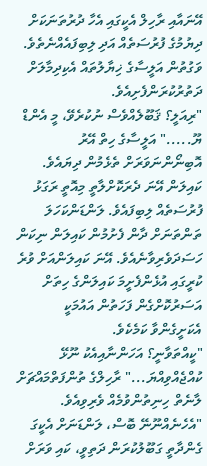އޭނައާއި ރާހިލް އެކީގައި އެހާ ދުރުތަނަކަށް ދިޔުމުގެ ފުރުސަތެއް އަދި ލިބިފައެއްނެތެވެ. ވަގުތުން އަލީސާގެ ޚިޔާލުތައް އެކިދިމާލަށް ދަތުރުކުރަންފެށިއެވެ.
"ރިއަލީ؟ ޤަބޫލެއްވެސް ނުކުރެވޭ، މީ އެންޑް ޔޫ....." އަލީސާގެ ހިތް އޭރު އޮބިނޯންނަވަރަށް ތެޅެމުން ދިޔައެވެ. ކައިލަން އޭނަ ދެރަކޮށްލާތީ މިއޮތީ ރަގަޅު ފުރުސަތެއް ލިބިފައެވެ. ލަންޑަންކަހަލަ ތަންތަނަށް ދާން ފެށުމުން ކައިލަން ނިކަން ހަސަދަވެރިވާނެއެވެ. އޭނަ ކައިލަންއަށް ވުރެ ކުރީގައި އުޅެންފެށީމަ ކައިލަންގެ ހިތަށް އަސަރުކޮށްގެން ފަހަތުން އައުމަކީ އެކަށީގެންވާ ކަމެކެވެ.
"ކީއްތަވާނީ؟ އަހަންނާއިއެކު ނޫޅޭ ކުއްޖެއްވިއްޔަ..." ރާހިލްގެ ތުންފަތްމައްޗަށް ލާނެތް ހިނިތުންވުމެއް ވެރިވިއެވެ.
"އެހެނެއްނޫނޭ ބޮސް، ލަންޑަނަށް އެކީގަ ގެންދާތީ ގަބޫލުކުރަން ދަތިވީ، ކައި ވަރަށް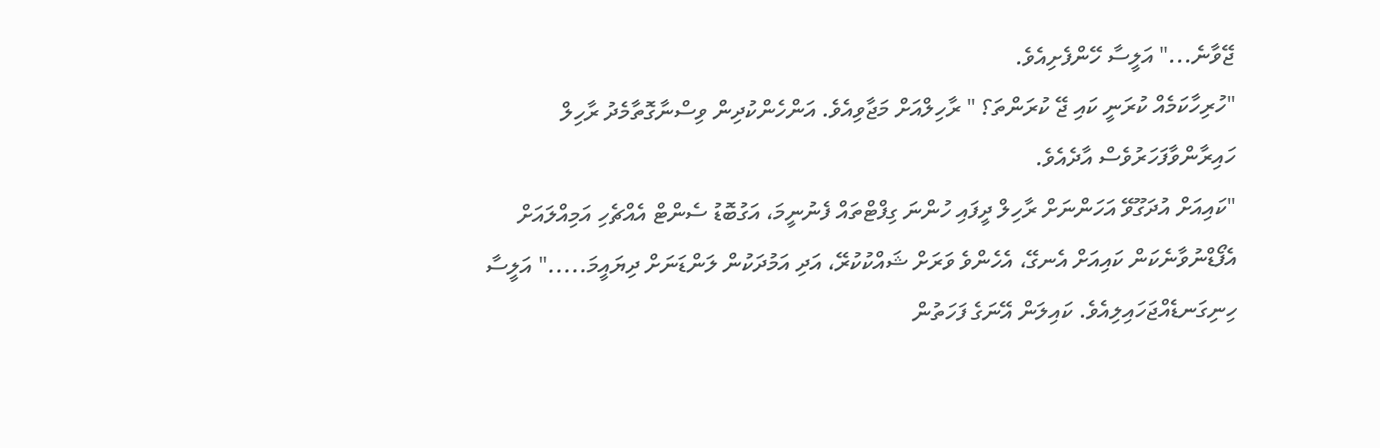ޖޭވާނެ..." އަލީސާ ހޭންފެށިއެވެ.
"ހުރިހާކަމެއް ކުރަނީ ކައި ޖޭ ކުރަންތަ؟ " ރާހިލްއަށް މަޖާވިއެވެ. އަންހެންކުދިން ވިސްނާގޮތާމެދު ރާހިލް ހައިރާންވާފަހަރުވެސް އާދެއެވެ.
"ކައިއަށް އުދަގޫވޭ އަހަންނަށް ރާހިލް ދީފައި ހުންނަ ގިފްޓްތައް ފެނުނީމަ، އަގުބޮޑު ސެންޓް އެއްޗެހި އަމިއްލައަށް އެފޯޑްނުވާނެކަން ކައިއަށް އެނގޭ، އެހެންވެ ވަރަށް ޝައްކުކުރޭ، އަދި އަމުދަކުން ލަންޑަނަށް ދިޔައީމަ....." އަލީސާ ހިނިގަނޑެއްޖަހައިލިއެވެ. ކައިލަން އޭނަގެ ފަހަތުން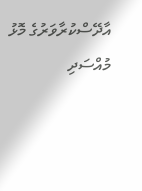އާދޭސްކުރާވަރުގެ މޮޅު މުއްސަދި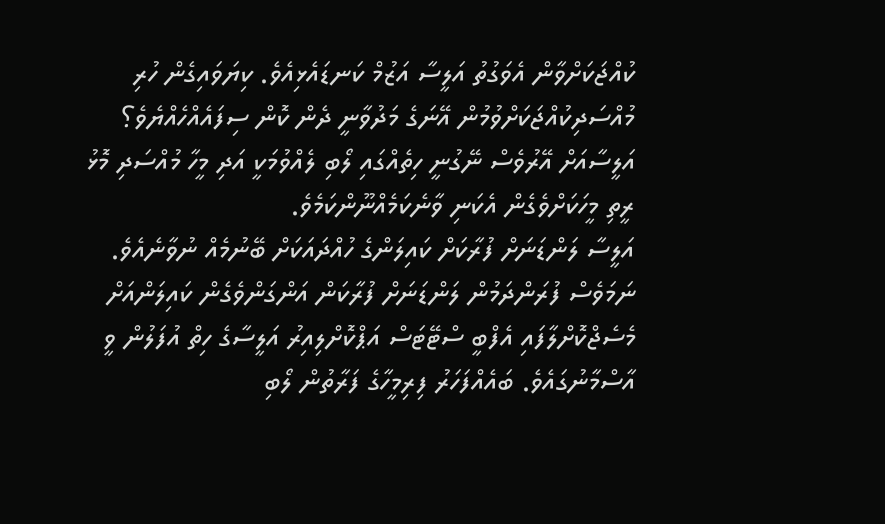ކުއްޖަކަށްވާން އެވަގުތު އަލީސާ އަޒުމް ކަނޑައެޅިއެވެ. ކިޔަވައިގެން ހުރި މުއްސަދިކުއްޖަކަށްވުމުން އޭނަގެ މަދުވާނީ ދެން ކޮން ސިފައެއްހެއްޔެވެ؟ އަލީސާއަށް އޭރުވެސް ނޭގުނީ ހިތެއްގައި ލޯބި ލެއްވުމަކީ އަދި މީހާ މުއްސަދި މޮޅު ރީތި މީހަކަށްވެގެން އެކަނި ވާނެކަމެއްނޫންކަމެވެ.
އަލީސާ ލަންޑަނަށް ފުރާކަށް ކައިލަންގެ ހުއްދައަކަށް ބޭނުމެއް ނުވާނެއެވެ. ނަމަވެސް ފުރަންދަމުން ލަންޑަނަށް ފުރާކަން އަންގަންވެގެން ކައިލަންއަށް މެސެޖްކޮށްލާފައި އެފްބީ ސްޓޭޓަސް އަޕްކޮށްލިއިރު އަލީސާގެ ހިތް އުފަލުން ވީ އާސްމާނުގައެވެ. ބައެއްފަހަރު ފިރިމީހާގެ ފަރާތުން ލޯބި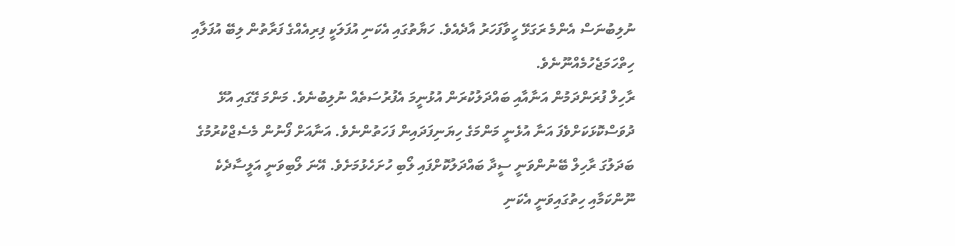ނުލިބުނަސް އެންމެ ރަގަޅޭ ހީވާފަހަރު އާދެއެވެ. ހަޔާތުގައި އެކަނި އުފަލަކީ ފިރިއެއްގެ ފަރާތުން ލިބޭ އުފަލާއި ހިތްހަމަޖެހުމެއްނޫނެވެ.
ރާހިލް ފުރަންދަމުން އަނާއާއި ބައްދަލުކުރަން އުޅުނީމަ އެފުރުސަތެއް ނުލިބުނެވެ. މަންމަ ގޭގައި އުޅޭ ދުވަސްކޮޅަކަށްވެފަ އަނާ އުޅެނީ މަންމަގެ ހިޔަނިފަދައިން ފަހަތުންނެވެ. އަނާއަށް ފޯނުން މެސެޖްކުރުމުގެ ބަދަލުގަ ރާހިލް ބޭނުންވަނީ ސީދާ ބައްދަލުކޮށްފައި ލޯބި ހުށަހެޅުމަށެވެ. އޭނަ ލޯބިވަނީ އަލީސާދެކެ ނޫންކަމާއި ހިތުގައިވަނީ އެކަނި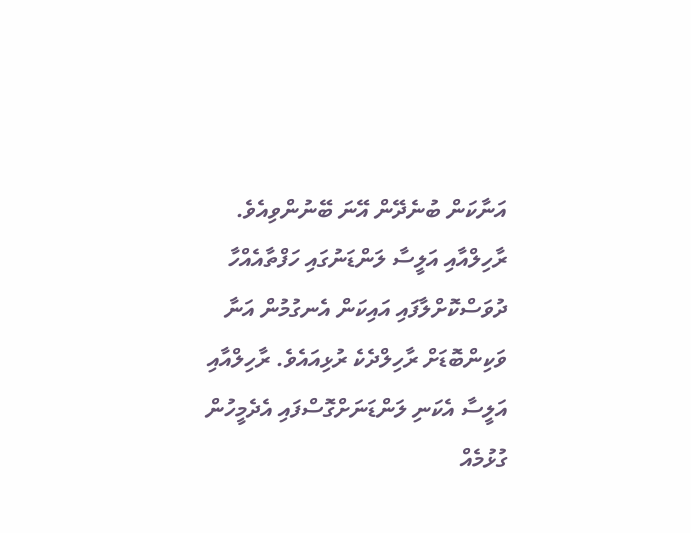އަނާކަން ބުނެދޭން އޭނަ ބޭނުންވިއެވެ.
ރާހިލްއާއި އަލީސާ ލަންޑަނުގައި ހަފްތާއެއްހާ ދުވަސްކޮށްލާފައި އައިކަން އެނގުމުން އަނާ ވަކިންބޮޑަށް ރާހިލްދެކެ ރުޅިއައެވެ. ރާހިލްއާއި އަލީސާ އެކަނި ލަންޑަނަށްގޮސްފައި އެދެމީހުން ގުޅުމެއް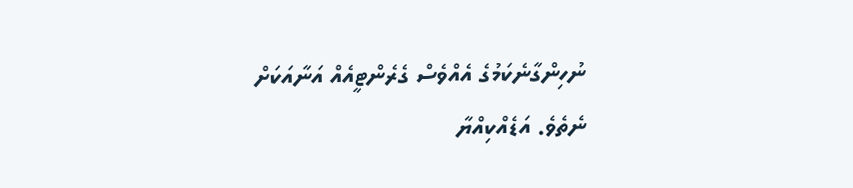ނުހިންގާނެކަމުގެ އެއްވެސް ގެރެންޓީއެއް އަނާއަކަށް ނެތެވެ. އަޑެއްކިއްޔާ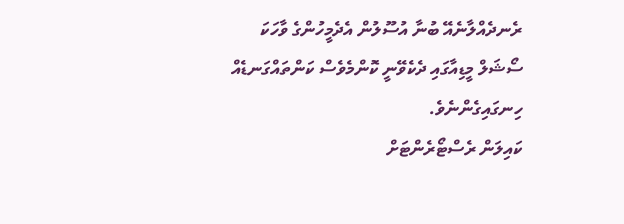ރެނދެއްލާނެއޭ ބުނާ އުސޫލުން އެދެމީހުންގެ ވާހަކަ ސޯޝަލް މީޑިއާގައި ދެކެވޭނީ ކޮންމެވެސް ކަންތައްގަނޑެއް ހިނގައިގެންނެވެ.
ކައިލަން ރެސްޓޯރެންޓަށް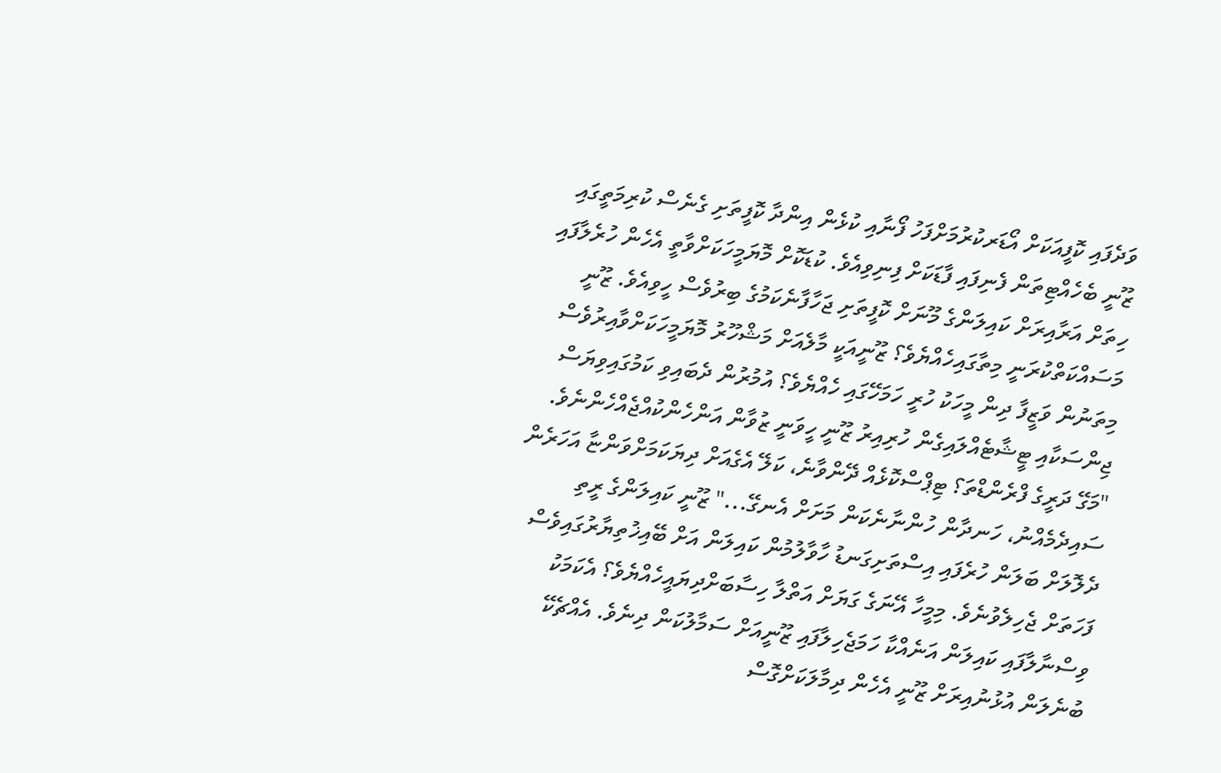ވަދެފައި ކޮފީއަކަށް އޯޑަރކުރުމަށްފަހު ފޯނާއި ކުޅެން އިންދާ ކޮފީތަށި ގެނެސް ކުރިމަތީގައި ޒޫނީ ބެހެއްޓިތަން ފެނިފައި ފާޑަކަށް ފިނިވިއެވެ. ކުޑަކޮށް މޮޔަމީހަކަށްވާތީ އެހެން ހުރެލާފައި ހިތަށް އަރާއިރަށް ކައިލަންގެ މޫނަށް ކޮފީތަށި ޖަހާފާނެކަމުގެ ބިރުވެސް ހީވިއެވެ. ޒޫނީ މަސައްކަތްކުރަނީ މިތާގައިހެއްޔެވެ؟ ޒޫނީއަކީ މާލެއަށް މަޝްހޫރު މޮޔަމީހަކަށްވާއިރުވެސް މިތަނުން ވަޒީފާ ދިން މީހަކު ހުރީ ހަމަހޭގައި ހެއްޔެވެ؟ އުމުރުން ދެބައިވި ކަމުގައިވިޔަސް ޖިންސަކާއި ޓީޝާޓެއްލައިގެން ހުރިއިރު ޒޫނީ ހީވަނީ ޒުވާން އަންހެންކުއްޖެއްހެންނެވެ.
"މަގޭ ދަރީގެ ފްރެންޑްތަ؟ ޓިޕްސްކޮޅެއް ދޭންވާނެ، ކަލޭ އެގެއަށް ދިޔަކަމަށްވަންޏާ އަހަރެން ސައިދެމެއްނު، ހަނދާން ހުންނާނެކަން މަށަށް އެނގޭ..." ޒޫނީ ކައިލަންގެ ރީތި ދެލޮލަށް ބަލަން ހުރެފައި އިސްތަށިގަނޑު ހާވާލުމުން ކައިލަން އަށް ބޭއިޚުތިޔާރުގައިވެސް ފަހަތަށް ޖެހިލެވުނެވެ. މިމީހާ އޭނަގެ ގަޔަށް އަތްލާ ހިސާބަށްދިޔައީހެއްޔެވެ؟ އެކަމަކު ވިސްނާލާފައި ކައިލަން އަނެއްކާ ހަމަޖެހިލާފައި ޒޫނީއަށް ސަމާލުކަން ދިނެވެ. އެއްޗެކޭ ބުނެލަން އުޅުނުއިރަށް ޒޫނީ އެހެން ދިމާލަކަށްގޮސް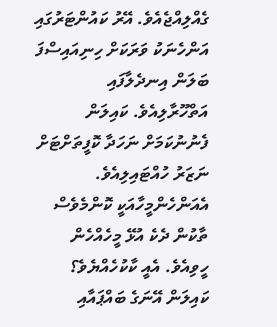ގެއްލިއްޖެއެވެ. އޭރު ކައުންޓަރުގައި އަންހެނަކު ވަރަކަށް ހިނިއައިސްފަ ބަލަން އިނދެލާފައި އަތްހޫރާލިއެވެ. ކައިލަން ފެނުނުކަމަށް ނަހަދާ ކޮފީތަށްޓަށް ނަޒަރު ހުއްޓައިލިއެވެ. އެއަންހެންމީހާއަކީ ކޮންމެވެސް ތާކުން ދެކެ އުޅޭ މީހެއްހެން ހީވިއެވެ. އެއީ ކާކުހެއްޔެވެ؟
ކައިލަން އޭނަގެ ބައްޕައާއި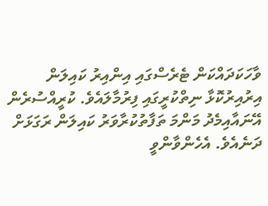ވާހަކަދައްކަން ޓެރެސްގައި އިންއިރު ކައިލަން އިރުއިރުކޮޅާ ނިތްކުރީގައި ފިރުމާލައެވެ. ކުރީއްސުރެން އޭނައާއިމެދު މަންމަ ތަފާތުކުރާވަރު ކައިލަން ރަގަޅަށް ދަނެއެވެ. އެހެންވާންވީ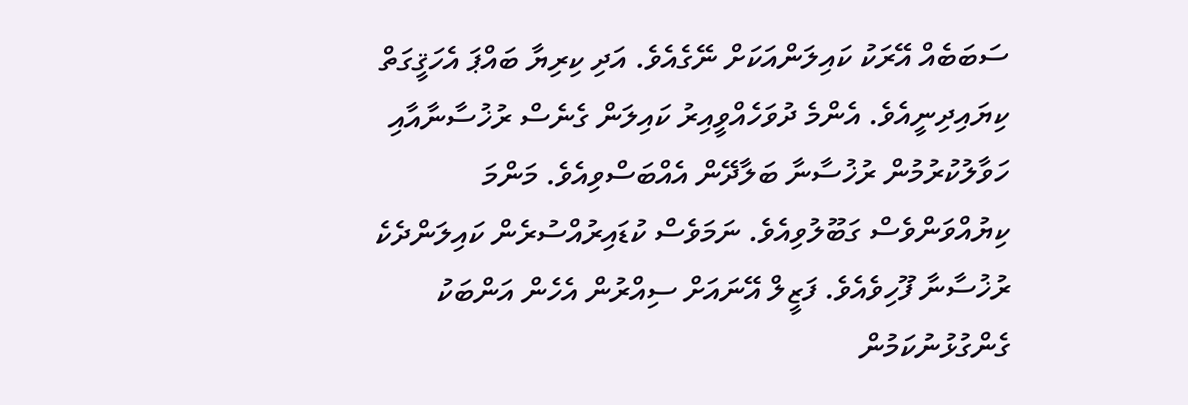ސަބަބެއް އޭރަކު ކައިލަންއަކަށް ނޭގެއެވެ. އަދި ކިރިޔާ ބައްޕަ އެހަޤީގަތް ކިޔައިދިނީއެވެ. އެންމެ ދުވަހެއްވީއިރު ކައިލަން ގެނެސް ރުޚުސާނާއާއި ހަވާލުކުރުމުން ރުޚުސާނާ ބަލާދޭން އެއްބަސްވިއެވެ. މަންމަ ކިޔުއްވަންވެސް ގަބޫލުވިއެވެ. ނަމަވެސް ކުޑައިރުއްސުރެން ކައިލަންދެކެ ރުޚުސާނާ ފޫހިވެއެވެ. ފަޒީލް އޭނައަށް ސިއްރުން އެހެން އަންބަކު ގެންގުޅުނުކަމުން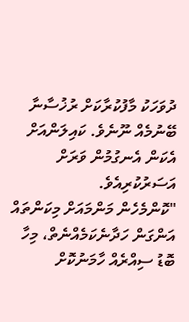ދުވަހަކު މާފުކުރާކަށް ރުޚުސާނާ ބޭނުމެއް ނޫނެވެ. ކައިލަންއަށް އެކަން އެނގުމުން ވަރަށް އަސަރުކުރިއެވެ.
"ކޮންމެހެން މަންމައަށް މިކަންތައް އަންގަން ހަދާނެކަމެއްނެތް، މިހާ ބޮޑު ސިއްރެއް ހާމަނުކޮށް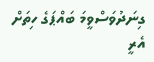ގިނަދުވަސްވީމަ ބައްޕަގެ ހިތަށް އެރީ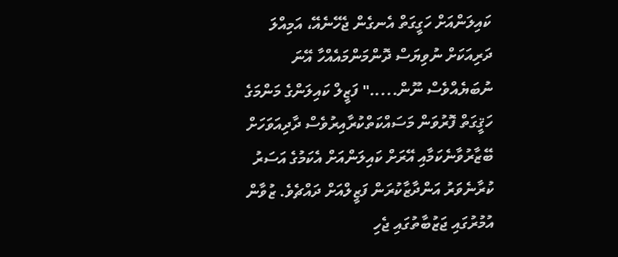ކައިލަންއަށް ހަގީގަތް އެނގެން ޖެހޭނެއޭ، އަމިއްލަ ދަރިއަކަށް ނުވިޔަސް ދޮންމަންމައެއްހާ އޭނަ ނުބަޔެއްވެސް ނޫން....." ފަޒީލް ކައިލަންގެ މަންމަގެ ހަޤީގަތް ފޮރުވަން މަސައްކަތްކުރާއިރުވެސް ދާދިއަވަހަށް ބޭޒާރުވާނެކަމާއި އޭރަށް ކައިލަންއަށް އެކަމުގެ އަސަރު ކުރާނެވަރު އަންދާޒާކުރަން ފަޒީލްއަށް ދައްޗެވެ. ޒުވާން އުމުރުގައި ޖަޒުބާތުގައި ޖެހި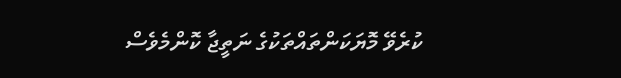ކުރެވޭ މޮޔަކަންތައްތަކުގެ ނަތީޖާ ކޮންމެވެސް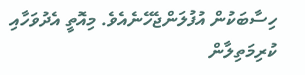ހިސާބަކުން އުފުލަންޖެހޭނެއެވެ. މިއޮތީ އެދުވަހާއި ކުރިމަތިލާން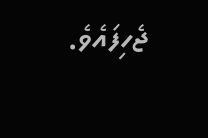ޖެހިފައެވެ.